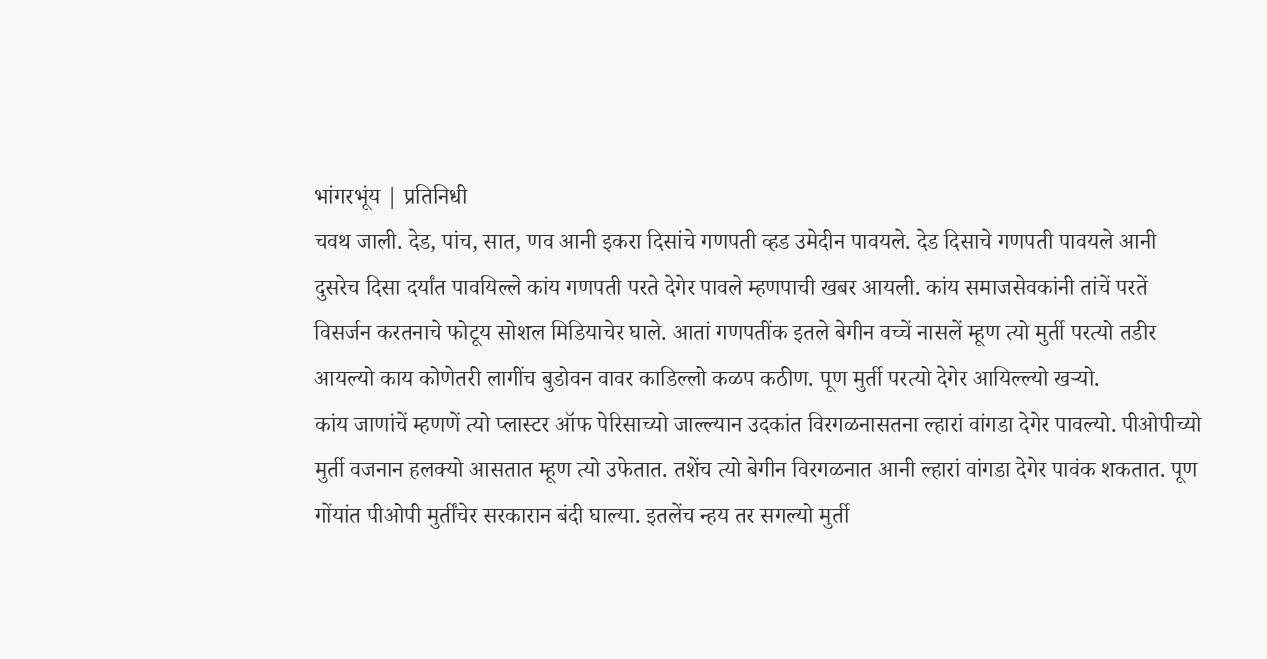भांगरभूंय | प्रतिनिधी
चवथ जाली. देड, पांच, सात, णव आनी इकरा दिसांचे गणपती व्हड उमेदीन पावयले. देड दिसाचे गणपती पावयले आनी दुसरेच दिसा दर्यांत पावयिल्ले कांय गणपती परते देगेर पावले म्हणपाची खबर आयली. कांय समाजसेवकांनी तांचें परतें विसर्जन करतनाचे फोटूय सोशल मिडियाचेर घाले. आतां गणपतींक इतले बेगीन वच्चें नासलें म्हूण त्यो मुर्ती परत्यो तडीर आयल्यो काय कोणेतरी लागींच बुडोवन वावर काडिल्लो कळप कठीण. पूण मुर्ती परत्यो देगेर आयिल्ल्यो खऱ्यो.
कांय जाणांचें म्हणणें त्यो प्लास्टर ऑफ पेरिसाच्यो जाल्ल्यान उदकांत विरगळनासतना ल्हारां वांगडा देगेर पावल्यो. पीओपीच्यो मुर्ती वजनान हलक्यो आसतात म्हूण त्यो उफेतात. तशेंच त्यो बेगीन विरगळनात आनी ल्हारां वांगडा देगेर पावंक शकतात. पूण गोंयांत पीओपी मुर्तींचेर सरकारान बंदी घाल्या. इतलेंच न्हय तर सगल्यो मुर्ती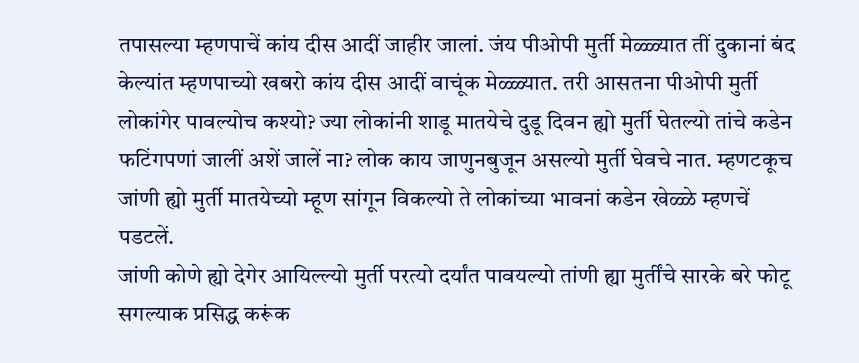तपासल्या म्हणपाचें कांय दीस आदीं जाहीर जालां. जंय पीओपी मुर्ती मेळ्ळ्यात तीं दुकानां बंद केल्यांत म्हणपाच्यो खबरो कांय दीस आदीं वाचूंक मेळ्ळ्यात. तरी आसतना पीओपी मुर्ती लोकांगेर पावल्योच कश्यो? ज्या लोकांनी शाडू मातयेचे दुडू दिवन ह्यो मुर्ती घेतल्यो तांचे कडेन फटिंगपणां जालीं अशें जालें ना? लोक काय जाणुनबुजून असल्यो मुर्ती घेवचे नात. म्हणटकूच जांणी ह्यो मुर्ती मातयेच्यो म्हूण सांगून विकल्यो ते लोकांच्या भावनां कडेन खेळ्ळे म्हणचें पडटलें.
जांणी कोणे ह्यो देगेर आयिल्ल्यो मुर्ती परत्यो दर्यांत पावयल्यो तांणी ह्या मुर्तींचे सारके बरे फोटू सगल्याक प्रसिद्ध करूंक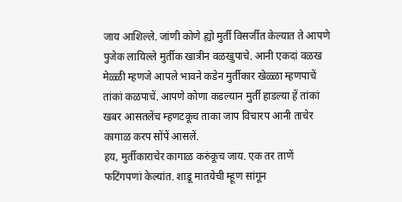जाय आशिल्ले. जांणी कोणे ह्यो मुर्ती विसर्जीत केल्यात ते आपणे पुजेक लायिल्ले मुर्तीक खात्रीन वळखुपाचे. आनी एकदां वळख मेळ्ळी म्हणजे आपले भावने कडेन मुर्तीकार खेळ्ळा म्हणपाचें तांकां कळपाचें. आपणे कोणा कडल्यान मुर्ती हाडल्या हें तांकां खबर आसतलेंच म्हणटकूच ताका जाप विचारप आनी ताचेर कागाळ करप सोंपें आसलें.
हय, मुर्तीकाराचेर कागाळ करुंकूच जाय. एक तर ताणें फटिंगपणां केल्यांत. शाडू मातयेची म्हूण सांगून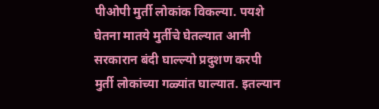पीओपी मुर्ती लोकांक विकल्या. पयशे घेतना मातये मुर्तीचे घेतल्यात आनी सरकारान बंदी घाल्ल्यो प्रदुशण करपी मुर्ती लोकांच्या गळ्यांत घाल्यात. इतल्यान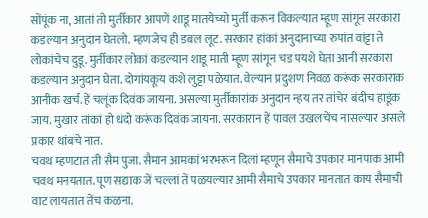सोंपूंक ना, आतां तो मुर्तीकार आपणें शाडू मातयेच्यो मुर्ती करून विकल्यात म्हूण सांगून सरकारा कडल्यान अनुदान घेतलो. म्हणजेच ही डबल लूट. सरकार हांकां अनुदानाच्या रुपांत वांट्टा ते लोकांचेच दुडू. मुर्तीकार लोकां कडल्यान शाडू माती म्हूण सांगून चड पयशे घेता आनी सरकारा कडल्यान अनुदान घेता. दोगांयकूय कशे लुट्टा पळेयात. वेल्यान प्रदुशण निवळ करूंक सरकाराक आनीक खर्च. हें चलूंक दिवंक जायना. असल्या मुर्तीकारांक अनुदान न्हय तर तांचेर बंदीच हाडूंक जाय. मुखार तांकां हो धंदो करूंक दिवंक जायना. सरकारान हें पावल उखलचेंच नासल्यार असले प्रकार थांबचे नात.
चवथ म्हणटात ती सैम पुजा. सैमान आमकां भरभरून दिलां म्हणून सैमाचे उपकार मानपाक आमी चवथ मनयतात. पूण सद्याक जें चल्लां तें पळयल्यार आमी सैमाचे उपकार मानतात काय सैमाची वाट लायतात तेंच कळना.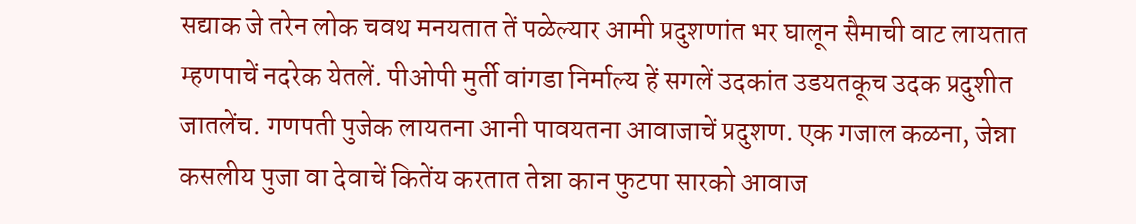सद्याक जे तरेन लोक चवथ मनयतात तें पळेल्यार आमी प्रदुशणांत भर घालून सैमाची वाट लायतात म्हणपाचें नदरेक येतलें. पीओपी मुर्ती वांगडा निर्माल्य हें सगलें उदकांत उडयतकूच उदक प्रदुशीत जातलेंच. गणपती पुजेक लायतना आनी पावयतना आवाजाचें प्रदुशण. एक गजाल कळना, जेन्ना कसलीय पुजा वा देवाचें कितेंय करतात तेन्ना कान फुटपा सारको आवाज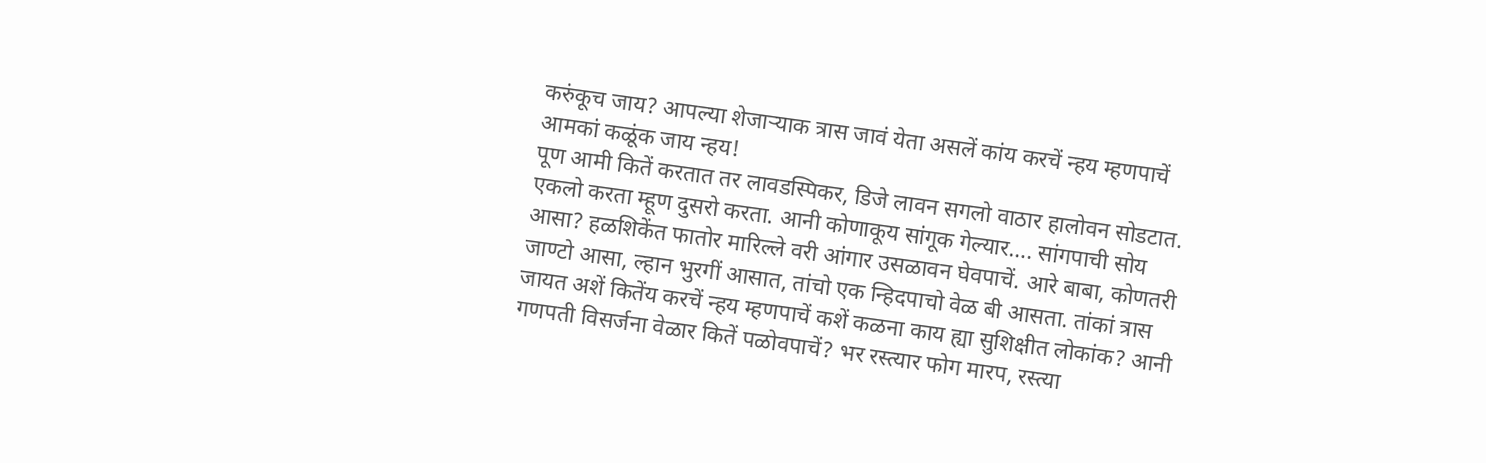करुंकूच जाय? आपल्या शेजाऱ्याक त्रास जावं येता असलें कांय करचें न्हय म्हणपाचें आमकां कळूंक जाय न्हय!
पूण आमी कितें करतात तर लावडस्पिकर, डिजे लावन सगलो वाठार हालोवन सोडटात. एकलो करता म्हूण दुसरो करता. आनी कोणाकूय सांगूक गेल्यार…. सांगपाची सोय आसा? हळशिकेंत फातोर मारिल्ले वरी आंगार उसळावन घेवपाचें. आरे बाबा, कोणतरी जाण्टो आसा, ल्हान भुरगीं आसात, तांचो एक न्हिदपाचो वेळ बी आसता. तांकां त्रास जायत अशें कितेंय करचें न्हय म्हणपाचें कशें कळना काय ह्या सुशिक्षीत लोकांक? आनी गणपती विसर्जना वेळार कितें पळोवपाचें? भर रस्त्यार फोग मारप, रस्त्या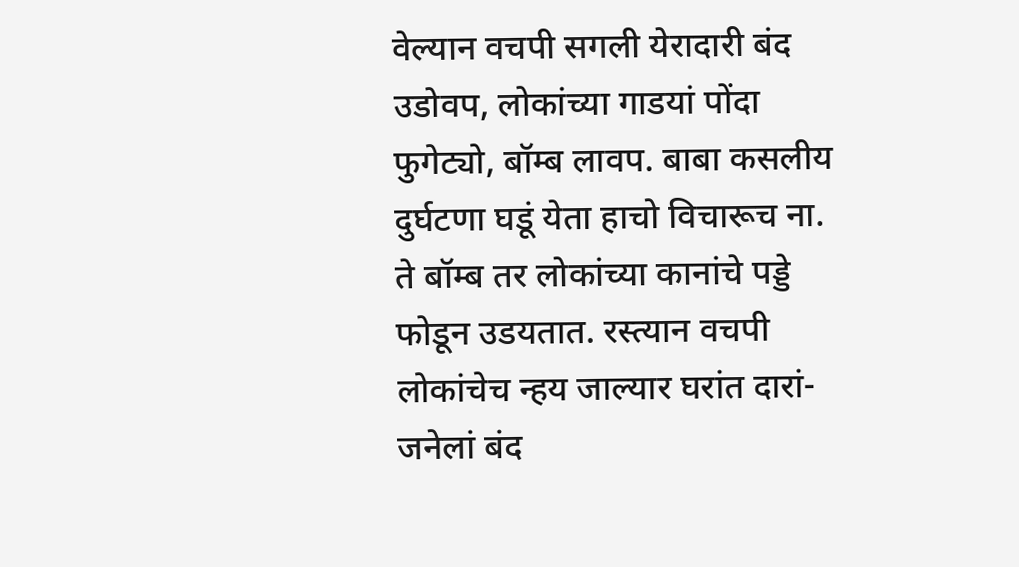वेल्यान वचपी सगली येरादारी बंद उडोवप, लोकांच्या गाडयां पोंदा फुगेट्यो, बॉम्ब लावप. बाबा कसलीय दुर्घटणा घडूं येता हाचो विचारूच ना. ते बॉम्ब तर लोकांच्या कानांचे पड्डे फोडून उडयतात. रस्त्यान वचपी लोकांचेच न्हय जाल्यार घरांत दारां-जनेलां बंद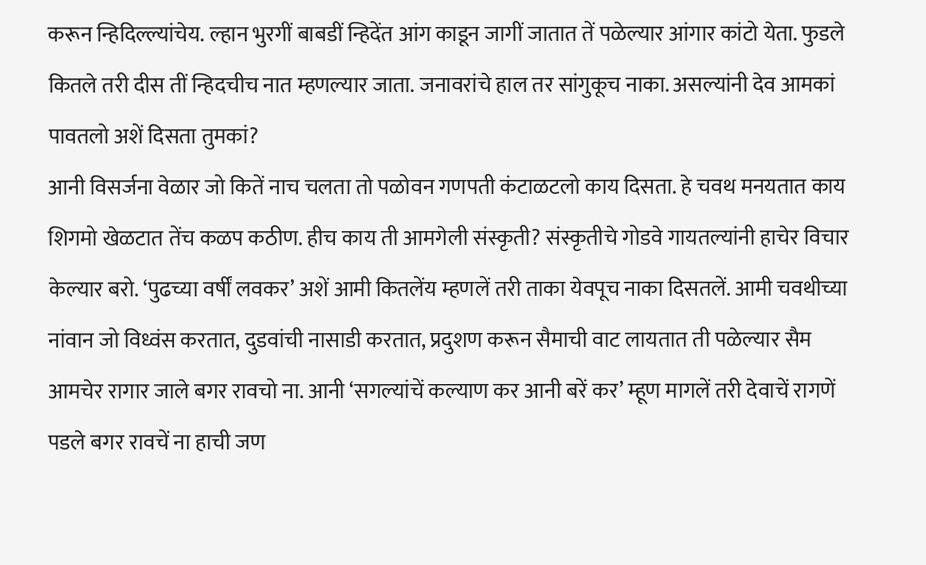करून न्हिदिल्ल्यांचेय. ल्हान भुरगीं बाबडीं न्हिदेंत आंग काडून जागीं जातात तें पळेल्यार आंगार कांटो येता. फुडले कितले तरी दीस तीं न्हिदचीच नात म्हणल्यार जाता. जनावरांचे हाल तर सांगुकूच नाका. असल्यांनी देव आमकां पावतलो अशें दिसता तुमकां?
आनी विसर्जना वेळार जो कितें नाच चलता तो पळोवन गणपती कंटाळटलो काय दिसता. हे चवथ मनयतात काय शिगमो खेळटात तेंच कळप कठीण. हीच काय ती आमगेली संस्कृती? संस्कृतीचे गोडवे गायतल्यांनी हाचेर विचार केल्यार बरो. ‘पुढच्या वर्षीं लवकर’ अशें आमी कितलेंय म्हणलें तरी ताका येवपूच नाका दिसतलें. आमी चवथीच्या नांवान जो विध्वंस करतात, दुडवांची नासाडी करतात, प्रदुशण करून सैमाची वाट लायतात ती पळेल्यार सैम आमचेर रागार जाले बगर रावचो ना. आनी ‘सगल्यांचें कल्याण कर आनी बरें कर’ म्हूण मागलें तरी देवाचें रागणें पडले बगर रावचें ना हाची जण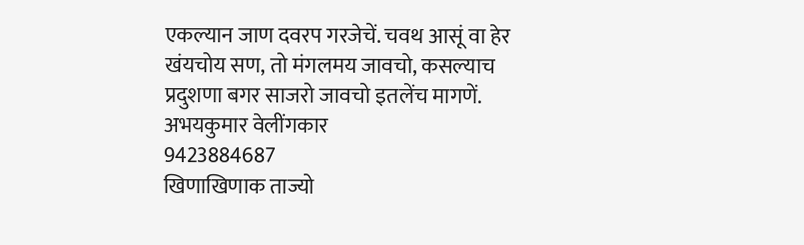एकल्यान जाण दवरप गरजेचें. चवथ आसूं वा हेर खंयचोय सण, तो मंगलमय जावचो, कसल्याच प्रदुशणा बगर साजरो जावचो इतलेंच मागणें.
अभयकुमार वेलींगकार
9423884687
खिणाखिणाक ताज्यो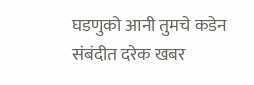घडणुको आनी तुमचे कडेन संबंदीत दरेक खबर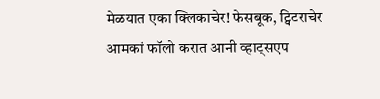मेळयात एका क्लिकाचेर! फेसबूक, ट्विटराचेर आमकां फॉलो करात आनी व्हाट्सएप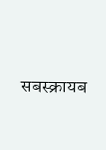सबस्क्रायब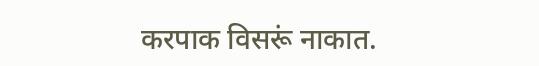करपाक विसरूं नाकात.